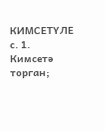КИМСЕТҮЛЕ с. 1. Кимсетә торган;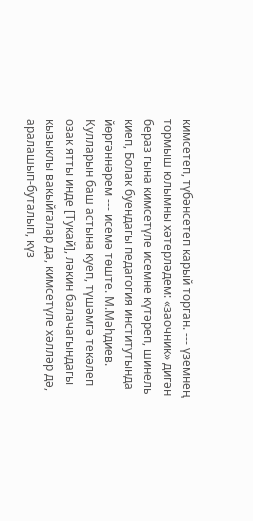кимсетеп, түбәнсетеп карый торган. --- үземнең тормыш юлымны хәтерләдем: «заочник» дигән бераз гына кимсетүле исемне күтәреп, шинель киеп, Болак буендагы педагогия институтында йөргәннәрем --- исемә төште. М.Мәһдиев. Кулларын баш астына куеп, түшәмгә текәлеп озак ятты инде [Тукай], ләкин балачагындагы кызыклы вакыйгалар да, кимсетүле хәлләр дә, аралашып-буталып, күз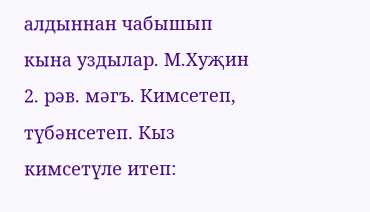алдыннан чабышып кына уздылар. М.Хуҗин 2. рәв. мәгъ. Кимсетеп, түбәнсетеп. Кыз кимсетүле итеп: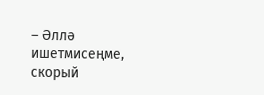– Әллә ишетмисеңме, скорый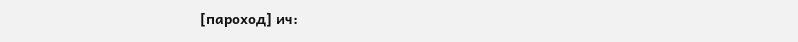[пароход] ич: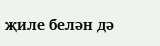җиле белән дә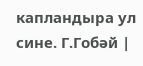капландыра ул сине. Г.Гобәй |